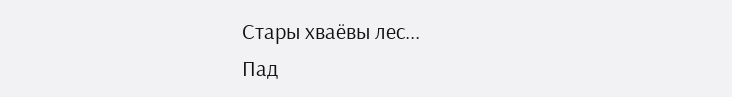Стары хваёвы лес...
Пад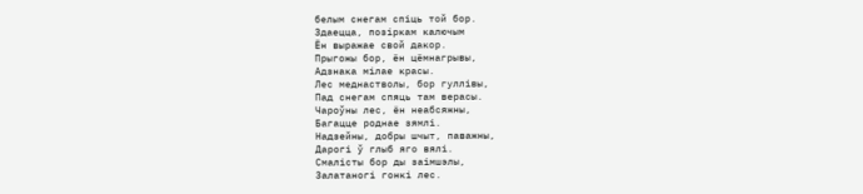белым снегам спіць той бор.
Здаецца, позіркам калючым
Ён выражае свой дакор.
Прыгожы бор, ён цёмнагрывы,
Адзнака мілае красы.
Лес меднастволы, бор гуллівы,
Пад снегам спяць там верасы.
Чароўны лес, ён неабсяжны,
Багацце роднае зямлі.
Надзейны, добры шчыт, паважны,
Дарогі ў глыб яго вялі.
Смалісты бор ды заімшэлы,
Залатаногі гонкі лес.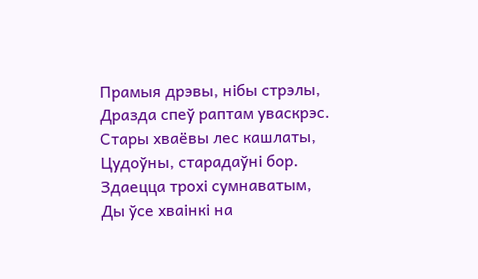Прамыя дрэвы, нібы стрэлы,
Дразда спеў раптам уваскрэс.
Стары хваёвы лес кашлаты,
Цудоўны, старадаўні бор.
Здаецца трохі сумнаватым,
Ды ўсе хваінкі на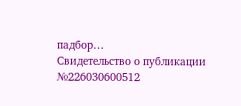падбор…
Свидетельство о публикации №226030600512